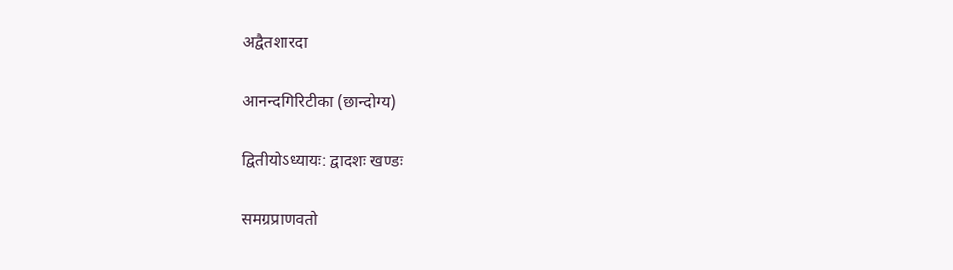अद्वैतशारदा

आनन्दगिरिटीका (छान्दोग्य)

द्वितीयोऽध्यायः: द्वादशः खण्डः

समग्रप्राणवतो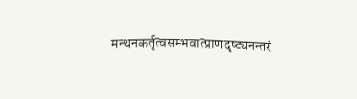मन्थनकर्तृत्वसम्भवात्प्राणदृष्ट्यनन्तरं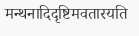मन्थनादिदृष्टिमवतारयति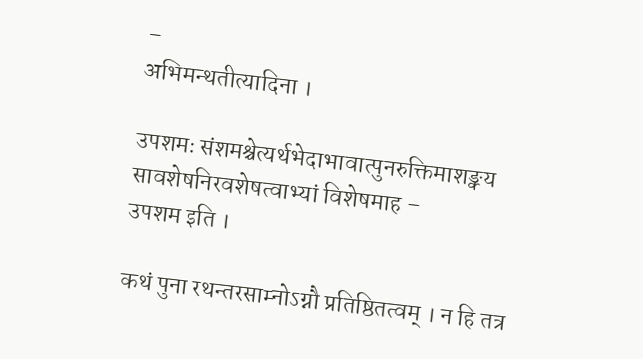–
अभिमन्थतीत्यादिना ।

उपशमः संशमश्चेत्यर्थभेदाभावात्पुनरुक्तिमाशङ्क्य सावशेषनिरवशेषत्वाभ्यां विशेषमाह –
उपशम इति ।

कथं पुना रथन्तरसाम्नोऽग्नौ प्रतिष्ठितत्वम् । न हि तत्र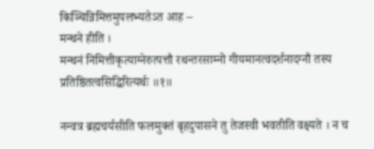किञ्चिन्निमित्तमुपलभ्यतेऽत आह –
मन्थने हीति ।
मन्थनं निमित्तीकृत्याग्नेरुत्पत्तौ रथन्तरसाम्नो गीयमानत्वदर्शनादग्नौ तस्य प्रतिष्ठितत्वसिद्धिरित्यर्थः ॥१॥

नन्वत्र ब्रह्मचर्यसीति फलमुक्तं बृहदुपासने तु तेजस्वी भवतीति वक्ष्यते । न च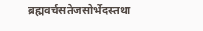ब्रह्मवर्चसतेजसोर्भेदस्तथा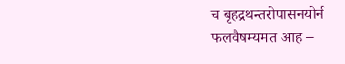च बृहद्रथन्तरोपासनयोर्न फलवैषम्यमत आह –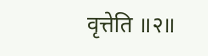वृत्तेति ॥२॥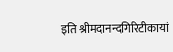इति श्रीमदानन्दगिरिटीकायां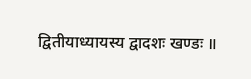द्वितीयाध्यायस्य द्वादशः खण्डः ॥